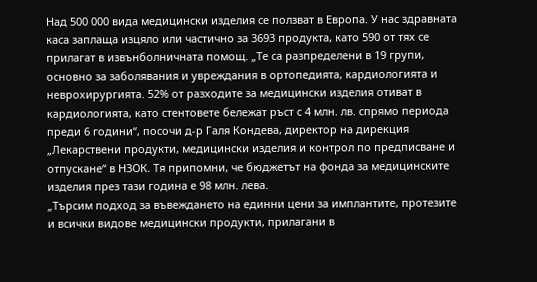Над 500 000 вида медицински изделия се ползват в Европа. У нас здравната каса заплаща изцяло или частично за 3693 продукта, като 590 от тях се прилагат в извънболничната помощ. „Те са разпределени в 19 групи, основно за заболявания и увреждания в ортопедията, кардиологията и неврохирургията. 52% от разходите за медицински изделия отиват в кардиологията, като стентовете бележат ръст с 4 млн. лв. спрямо периода преди 6 години“, посочи д-р Галя Кондева, директор на дирекция „Лекарствени продукти, медицински изделия и контрол по предписване и отпускане“ в НЗОК. Тя припомни, че бюджетът на фонда за медицинските изделия през тази година е 98 млн. лева.
„Търсим подход за въвеждането на единни цени за имплантите, протезите и всички видове медицински продукти, прилагани в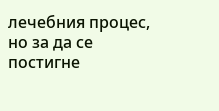лечебния процес, но за да се постигне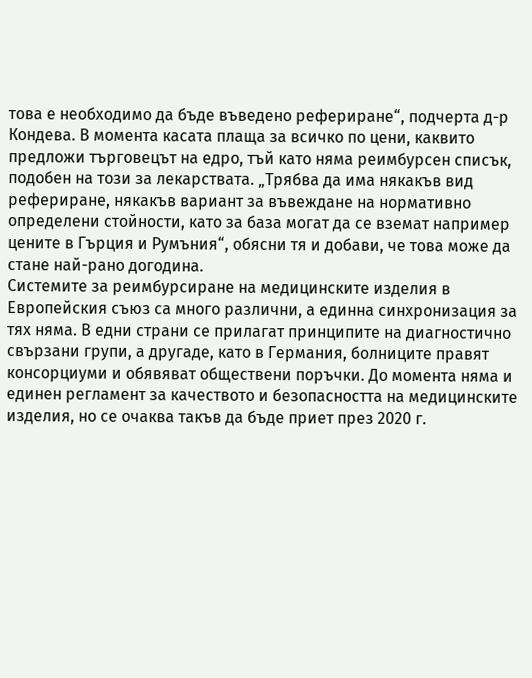това е необходимо да бъде въведено рефериране“, подчерта д-р Кондева. В момента касата плаща за всичко по цени, каквито предложи търговецът на едро, тъй като няма реимбурсен списък, подобен на този за лекарствата. „Трябва да има някакъв вид рефериране, някакъв вариант за въвеждане на нормативно определени стойности, като за база могат да се вземат например цените в Гърция и Румъния“, обясни тя и добави, че това може да стане най-рано догодина.
Системите за реимбурсиране на медицинските изделия в Европейския съюз са много различни, а единна синхронизация за тях няма. В едни страни се прилагат принципите на диагностично свързани групи, а другаде, като в Германия, болниците правят консорциуми и обявяват обществени поръчки. До момента няма и единен регламент за качеството и безопасността на медицинските изделия, но се очаква такъв да бъде приет през 2020 г.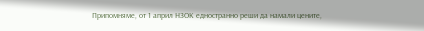Припомняме, от 1 април НЗОК едностранно реши да намали цените,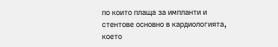по които плаща за импланти и стентове основно в кардиологията, което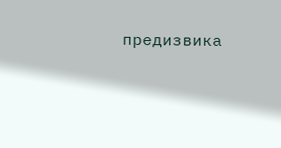предизвика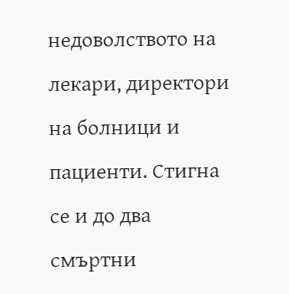недоволството на лекари, директори на болници и пациенти. Стигна се и до два смъртни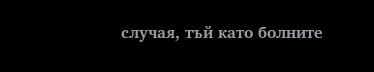случая, тъй като болните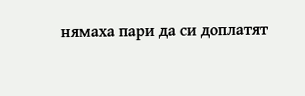нямаха пари да си доплатят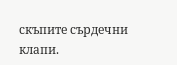скъпите сърдечни клапи.